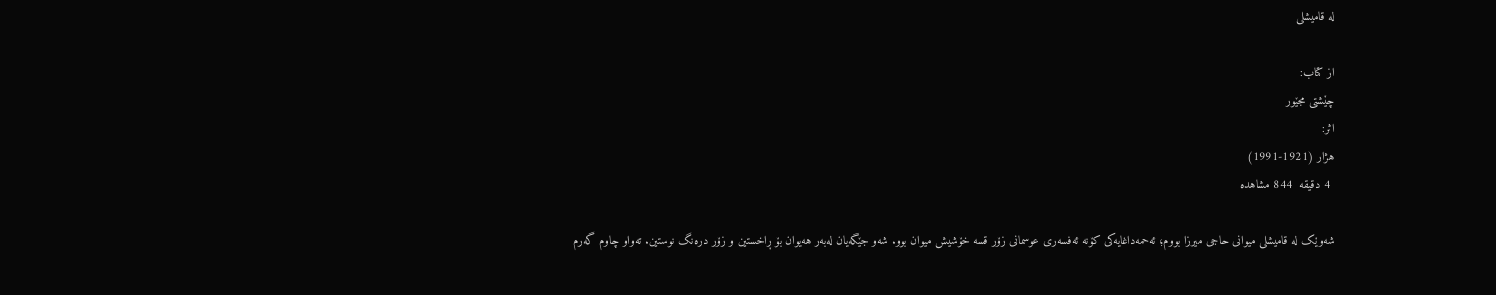لە قامیشلی

از کتاب:
چێشتی مجێور
اثر:
هژار (1921-1991)
 4 دقیقه  844 مشاهده

شەوێک لە قامیشلی میوانی حاجی میرزا بووم؛ ئەحمەداغایەکی کۆنە ئەفسەری عوسمانی زۆر قسە خۆشیش میوان بوو. شەو جێگەیان لەبەر هەیوان بۆ ڕاخستین و زۆر درەنگ نوستین. تەواو چاوم گەرم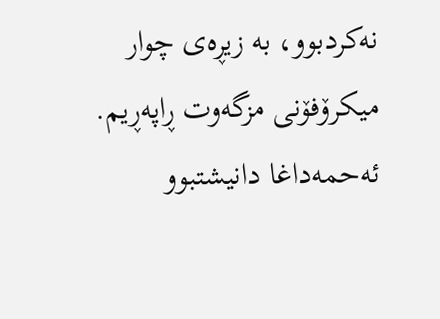نەکردبوو، بە زیڕەی چوار میکرۆفۆنی مزگەوت ڕاپەڕیم. ئەحمەداغا دانیشتبوو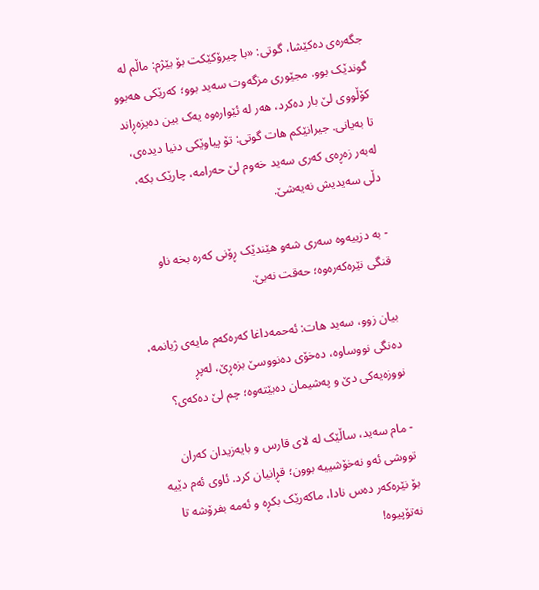جگەرەی دەکێشا، گوتی: «با چیرۆکێکت بۆ بێژم: ماڵم لە گوندێک بوو. مجێوری مزگەوت سەید بوو؛ کەرێکی هەبوو کۆڵووی لێ بار دەکرد، هەر لە ئێوارەوە یەک بین دەیزەڕاند تا بەیانی. جیرانێکم هات گوتی: تۆ پیاوێکی دنیا دیدەی، لەبەر زەڕەی کەری سەید خەوم لێ حەرامە، چارێک بکە، دڵی سەیدیش نەیەشێ.

- بە دزییەوە سەری شەو هێندێک ڕۆنی کەرە بخە ناو قنگی نێرەکەرەوە؛ حەقت نەبێ.

بیان زوو، سەید هات: ئەحمەداغا کەرەکەم مایەی ژیانمە، دەنگی نووساوە، دەخۆی دەنووسێ بزەڕێ، لەپڕ نووزەیەکی دێ و پەشیمان دەبێتەوە؛ چم لێ دەکەی؟

- مام سەید، ساڵێک لە لای قارس و بایەزیدان کەران تووشی ئەو نەخۆشییە بوون؛ قڕانیان کرد. ئاوی ئەم دێیە بۆ نێرەکەر دەس نادا، ماکەرێک بکڕە و ئەمە بفرۆشە تا نەتۆپیوە!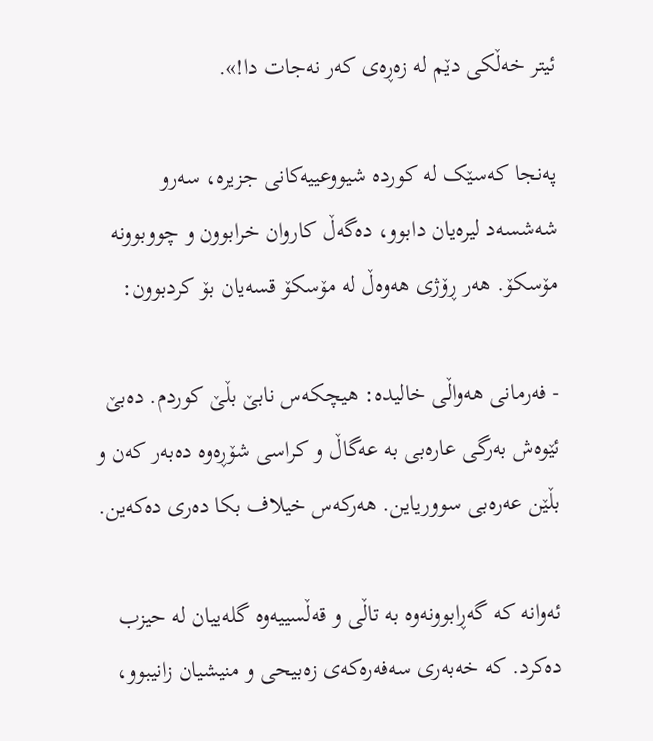ئیتر خەڵکی دێم لە زەڕەی کەر نەجات دا!».

پەنجا کەسێک لە کوردە شیووعییەکانی جزیرە، سەرو شەشسەد لیرەیان دابوو، دەگەڵ کاروان خرابوون و چووبوونە مۆسکۆ. هەر ڕۆژی هەوەڵ لە مۆسکۆ قسەیان بۆ کردبوون:

- فەرمانی هەواڵی خالیدە: هیچکەس نابێ بڵێ کوردم. دەبێ ئێوەش بەرگی عارەبی بە عەگاڵ و کراسی شۆڕەوە دەبەر کەن و بڵێن عەرەبی سووریاین. هەرکەس خیلاف بکا دەری دەکەین.

ئەوانە کە گەڕابوونەوە بە تاڵی و قەڵسییەوە گلەییان لە حیزب دەکرد. کە خەبەری سەفەرەکەی زەبیحی و منیشیان زانیبوو،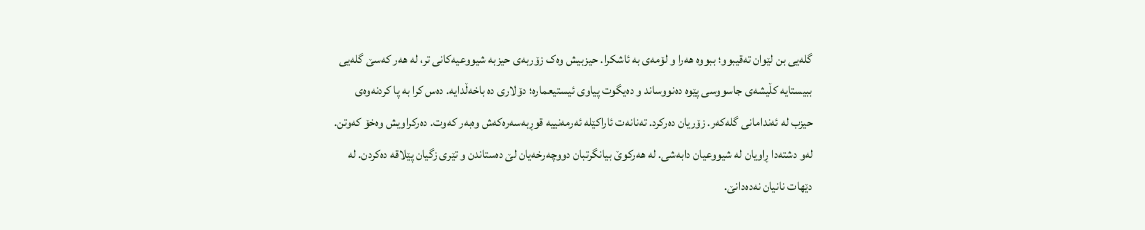گلەیی بن لێوان تەقیبوو؛ ببووە هەرا و لۆمەی بە ئاشکرا. حیزبیش وەک زۆربەی حیزبە شیووعیەکانی تر، لە هەر کەسێ گلەیی ببیستایە کڵیشەی جاسووسی پێوە دەنووساند و دەیگوت پیاوی ئیستیعمارە؛ دۆلاری دە باخەڵدایە. دەس کرا بە پا کردنەوەی حیزب لە ئەندامانی گلەکەر. زۆریان دەرکرد. تەنانەت ئاراکێلە ئەرمەنییە قوڕبەسەرەکەش وەبەر کەوت. دەرکراویش وەخۆ کەوتن. لەو دشتەدا ڕاویان لە شیووعیان دابەشی. لە هەرکوێ بیانگرتبان دووچەرخەیان لێ دەستاندن و تێری زگیان پێلاقە دەکردن. لە دێهات نانیان نەدەدانێ.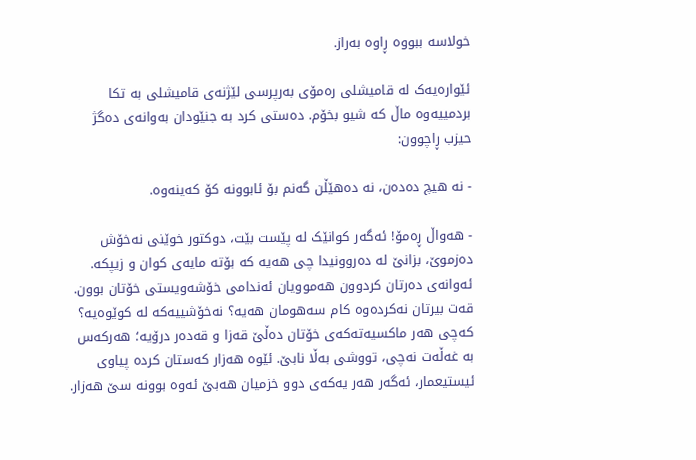خولاسە ببووە ڕاوە بەراز.

ئێوارەیەک لە قامیشلی رەمۆی بەرپرسی لێژنەی قامیشلی بە تکا بردمییەوە ماڵ کە شیو بخۆم. دەستی کرد بە جنێودان بەوانەی دەگژ حیزب ڕاچوون:

- نە هیچ دەدەن، نە دەهێڵن گەنم بۆ ئابوونە کۆ کەینەوە.

- هەواڵ ڕەمۆ! ئەگەر کوانێک لە پێست بێت، دوکتور خوێنی نەخۆش دەزموێ، بزانێ لە دەروونیدا چی هەیە کە بۆتە مایەی کوان و زیپکە. ئەوانەی دەرتان کردوون هەموویان ئەندامی خۆشەویستی خۆتان بوون. قەت بیرتان نەکردەوە کام سەهومان هەیە؟ نەخۆشییەکە لە کوێوەیە؟ کەچی هەر ماکسیەتەکەی خۆتان دەڵێ قەزا و قەدەر درۆیە؛ هەرکەس بە غەڵەت نەچی، تووشی بەڵا نابێ. ئێوە هەزار کەستان کردە پیاوی ئیستیعمار، ئەگەر هەر یەکەی دوو خزمیان هەبێ ئەوە بوونە سێ هەزار.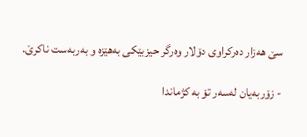سێ هەزار دەرکراوی دۆلار وەرگر حیزبێکی بەهێزە و بەربەست ناکرێ.

- زۆربەیان لەسەر تۆ بە کژماندا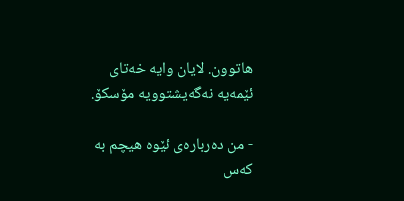هاتوون. لایان وایە خەتای ئێمەیە نەگەیشتوویە مۆسکۆ.

- من دەربارەی ئێوە هیچم بە کەس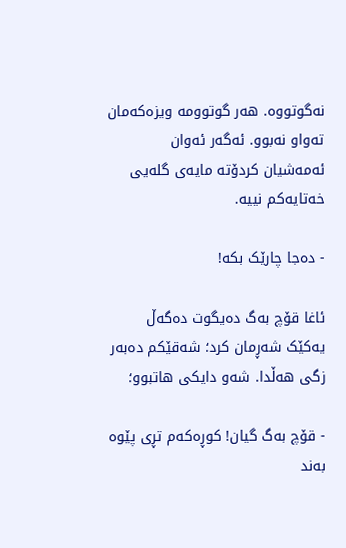نەگوتووە. هەر گوتوومە ویزەکەمان تەواو نەبوو. ئەگەر ئەوان ئەمەشیان کردۆتە مایەی گلەیی خەتایەکم نییە.

- دەجا چارێک بکە!

ئاغا قۆچ بەگ دەیگوت دەگەڵ یەکێک شەڕمان کرد؛ شەقێکم دەبەر زگی هەڵدا. شەو دایکی هاتبوو؛

- قۆچ بەگ گیان! کوڕەکەم تڕی پێوە بەند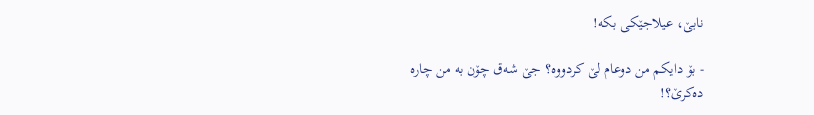نابێ، عیلاجێکی بکە!

- بۆ دایکم من دوعام لێ کردووە؟ جێ شەق چۆن بە من چارە دەکرێ؟!